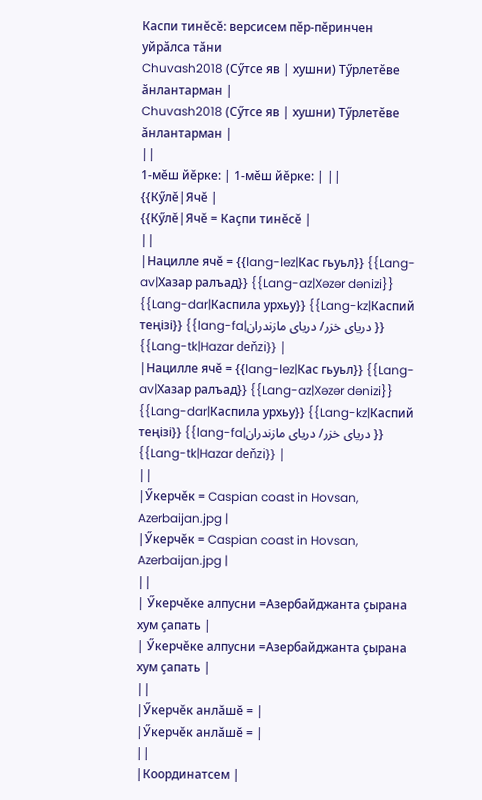Каспи тинĕсĕ: версисем пӗр-пӗринчен уйрӑлса тӑни
Chuvash2018 (Сӳтсе яв | хушни) Тӳрлетӗве ӑнлантарман |
Chuvash2018 (Сӳтсе яв | хушни) Тӳрлетӗве ӑнлантарман |
||
1-мĕш йĕрке: | 1-мĕш йĕрке: | ||
{{Кӳлĕ|Ячĕ |
{{Кӳлĕ|Ячĕ = Каçпи тинĕсĕ |
||
|Нацилле ячĕ = {{lang-lez|Кас гьуьл}} {{Lang-av|Хазар ралъад}} {{Lang-az|Xəzər dənizi}} {{Lang-dar|Каспила урхьу}} {{Lang-kz|Каспий теңізі}} {{lang-fa|دریای خزر/ دریای مازندران }} {{Lang-tk|Hazar deňzi}} |
|Нацилле ячĕ = {{lang-lez|Кас гьуьл}} {{Lang-av|Хазар ралъад}} {{Lang-az|Xəzər dənizi}} {{Lang-dar|Каспила урхьу}} {{Lang-kz|Каспий теңізі}} {{lang-fa|دریای خزر/ دریای مازندران }} {{Lang-tk|Hazar deňzi}} |
||
|Ӳкерчĕк = Caspian coast in Hovsan, Azerbaijan.jpg |
|Ӳкерчĕк = Caspian coast in Hovsan, Azerbaijan.jpg |
||
| Ӳкерчĕке алпусни =Азербайджанта çырана хум çапать |
| Ӳкерчĕке алпусни =Азербайджанта çырана хум çапать |
||
|Ӳкерчĕк анлăшĕ = |
|Ӳкерчĕк анлăшĕ = |
||
|Координатсем |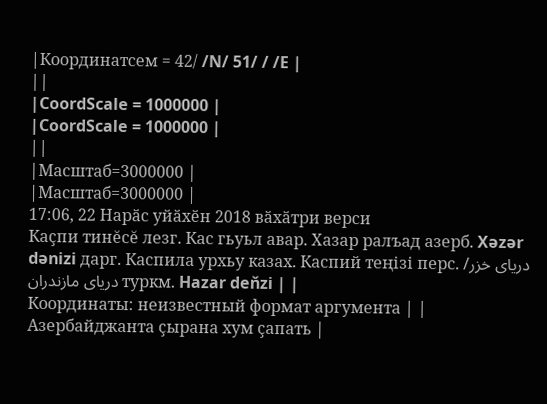|Координатсем = 42/ /N/ 51/ / /E |
||
|CoordScale = 1000000 |
|CoordScale = 1000000 |
||
|Масштаб=3000000 |
|Масштаб=3000000 |
17:06, 22 Нарӑс уйӑхӗн 2018 вӑхӑтри верси
Каçпи тинĕсĕ лезг. Кас гьуьл авар. Хазар ралъад азерб. Xəzər dənizi дарг. Каспила урхьу казах. Каспий теңізі перс. دریای خزر/ دریای مازندران туркм. Hazar deňzi | |
Координаты: неизвестный формат аргумента | |
Азербайджанта çырана хум çапать |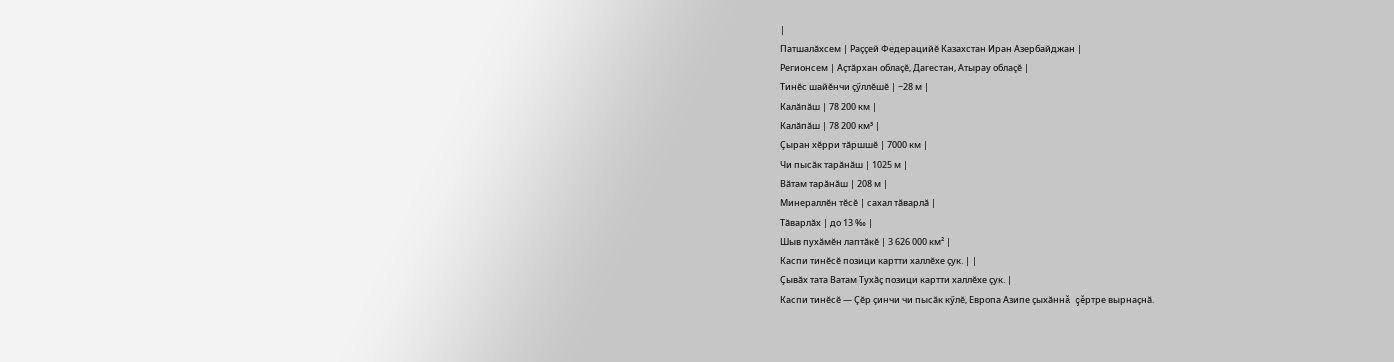|
Патшалăхсем | Раççей Федерацийĕ Казахстан Иран Азербайджан |
Регионсем | Аçтăрхан облаçĕ, Дагестан, Атырау облаçĕ |
Тинĕс шайĕнчи çӳллĕшĕ | −28 м |
Калăпăш | 78 200 км |
Калăпăш | 78 200 км³ |
Çыран хĕрри тăршшĕ | 7000 км |
Чи пысăк тарăнăш | 1025 м |
Вăтам тарăнăш | 208 м |
Минераллĕн тĕсĕ | сахал тăварлă |
Тăварлăх | до 13 ‰ |
Шыв пухăмĕн лаптăкĕ | 3 626 000 км² |
Каспи тинĕсĕ позици картти халлĕхе çук. | |
Çывăх тата Ватам Тухăç позици картти халлĕхе çук. |
Каспи тинĕсĕ — Çĕр çинчи чи пысăк кӳлĕ, Европа Азипе çыхăннă çĕртре вырнаçнă.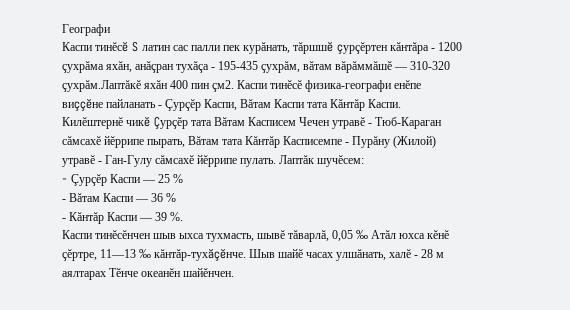Географи
Каспи тинĕсĕ S латин сас палли пек курăнать, тăршшĕ çурçĕртен кăнтăра - 1200 çухрăма яхăн, анăçран тухăçа - 195-435 çухрăм, вăтам вăрăммăшĕ — 310-320 çухрăм.Лаптăкĕ яхăн 400 пин çм2. Каспи тинĕсĕ физика-географи енĕпе виççĕне пайланать - Çурçĕр Каспи, Вăтам Каспи тата Кăнтăр Каспи. Килĕштернĕ чикĕ Çурçĕр тата Вăтам Касписем Чечен утравĕ - Тюб-Караган сăмсахĕ йĕррипе пырать, Вăтам тата Кăнтăр Касписемпе - Пурăну (Жилой) утравĕ - Ган-Гулу сăмсахĕ йĕррипе пулать. Лаптăк шучĕсем:
- Çурçĕр Каспи — 25 %
- Вăтам Каспи — 36 %
- Кăнтăр Каспи — 39 %.
Каспи тинĕсĕнчен шыв ыхса тухмасть, шывĕ тăварлă, 0,05 ‰ Атăл юхса кĕнĕ çĕртре, 11—13 ‰ кăнтăр-тухăçĕнче. Шыв шайĕ часах улшăнать, халĕ - 28 м аялтарах Тĕнче океанĕн шайĕнчен.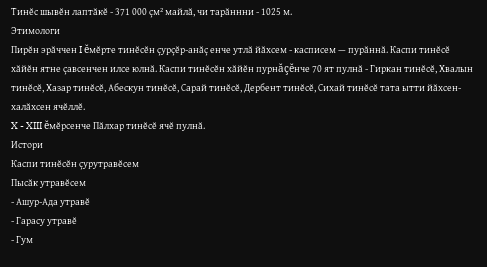Тинĕс шывĕн лаптăкĕ - 371 000 çм² майлă, чи тарăннни - 1025 м.
Этимологи
Пирĕн эрăччен I ĕмĕрте тинĕсĕн çурçĕр-анăç енче утлă йăхсем - касписем — пурăннă. Каспи тинĕсĕ хăйĕн ятне çавсенчен илсе юлнă. Каспи тинĕсĕн хăйĕн пурнăçĕнче 70 ят пулнă - Гиркан тинĕсĕ, Хвалын тинĕсĕ, Хазар тинĕсĕ, Абескун тинĕсĕ, Сарай тинĕсĕ, Дербент тинĕсĕ, Сихай тинĕсĕ тата ытти йăхсен-халăхсен ячĕллĕ.
X - XIII ĕмĕрсенче Пăлхар тинĕсĕ ячĕ пулнă.
Истори
Каспи тинĕсĕн çурутравĕсем
Пысăк утравĕсем
- Ашур-Ада утравĕ
- Гарасу утравĕ
- Гум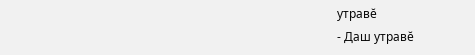утравĕ
- Даш утравĕ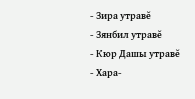- Зира утравĕ
- Зянбил утравĕ
- Кюр Дашы утравĕ
- Хара-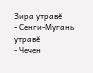Зира утравĕ
- Сенги-Мугань утравĕ
- Чечен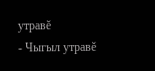утравĕ
- Чыгыл утравĕ